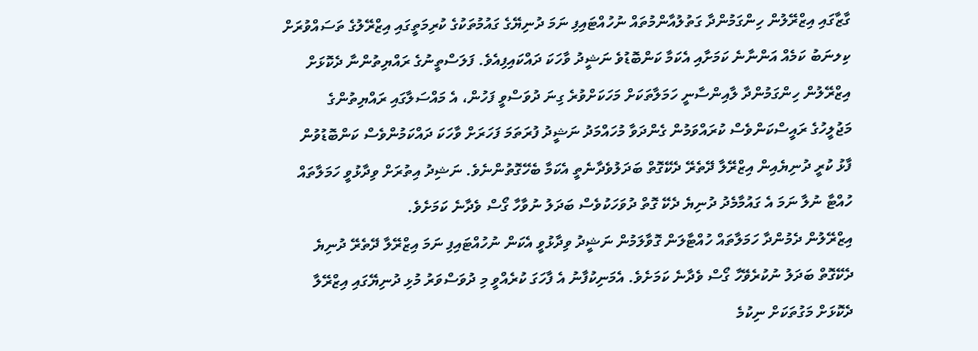ގާޒާގައި އިޒްރޭލުން ހިންގަމުންދާ ގަތުލުއާންމުތައް ނުހުއްޓައިފި ނަމަ ދުނިޔޭގެ ގައުމުތަކުގެ ކުރިމަތީގައި އިޒްރޭލުގެ ތަސައްވުރަށް ކިލނަބު ކަމެއް އަންނާނެ ކަމަށާއި އެކަމާ ކަންބޮޑުވެ ނަޝީދު ވާހަކަ ދައްކައިފިއެވެ. ފަލަސްތީނުގެ ރައްޔިތުންނާ ދެކޮޅަށް އިޒްރޭލުން ހިންގަމުންދާ ލާއިންސާނީ ހަމަލާތަކަށް މަހަކަށްވުރެ ގިނަ ދުވަސްވީ ފަހުން، އެ މައްސަލާގައި ރައްޔިތުންގެ މަޖުލީހުގެ ރައީސްކަންވެސް ކުރައްވަމުން ގެންދަވާ މުހައްމަދު ނަޝީދު ފުރަތަމަ ފަހަރަށް ވާހަކަ ދައްކަމުންވެސް ކަންބޮޑުވުން ފާޅު ކުރީ ދުނިޔެއިން އިޒްރޭލާ ދޭތެރޭ ދެކޭގޮތް ބަދަލުވެދާނެތީ އެކަމާ ބެހޭގޮތުންނެވެ. ނަޝިދު އިތުރަށް ވިދާޅުވީ ހަމަލާތައް ހުއްޓާ ނުލާ ނަމަ އެ ގައުމާމެދު ދުނިޔެ ދެކޭ ގޮތް ދުވަހަކުވެސް ބަދަލު ނުވާހާ ގޯސް ވެދާނެ ކަމަށެވެ.
އިޒްރޭލުން ދެމުންދާ ހަމަލާތައް ހުއްޓާލަން ގޮވާލަމުން ނަޝީދު ވިދާޅުވީ އެކަން ނުހުއްޓައިފި ނަމަ އިޒްރޭލާ ދޭތެރޭ ދުނިޔެ ދެކޭގޮތް ބަދަލު ނުކުރެވޭހާ ގޯސް ވެދާނެ ކަމަށެވެ. އެމަނިކުފާނު އެ ފާހަގަ ކުރެއްވީ މި ދުވަސްވަރު މުޅި ދުނިޔޭގައި އިޒްރޭލާ ދެކޮޅަށް މަގުތަކަށް ނިކުމެ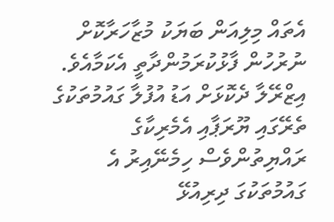އެތައް މިލިއަން ބަޔަކު މުޒާހަރާކޮށް ނުރުހުން ފާޅުކުރަމުންދާތީ އެކަމާއެވެ. އިޒްރޭލާ ދެކޮޅަށް އަޑު އުފުލާ ގައުމުތަކުގެ ތެރޭގައި ޔޫރަޕާއި އެމެރިކާގެ ރައްޔިތުންވެސް ހިމެނޭއިރު އެ ގައުމުތަކުގަ ދިރިއުޅޭ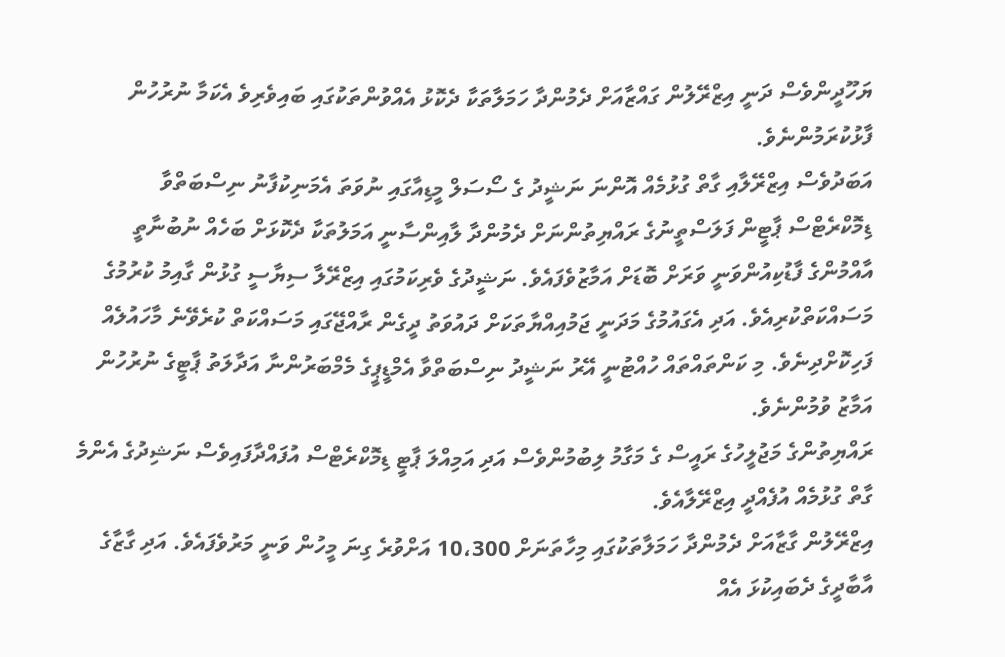ޔަހޫދީންވެސް ދަނީ އިޒްރޭލުން ގައްޒާއަށް ދެމުންދާ ހަމަލާތަކާ ދެކޮޅު އެއްވުންތަކުގައި ބައިވެރިވެ އެކަމާ ނުރުހުން ފާޅުކުރަމުންނެވެ.
އަބަދުވެސް އިޒްރޭލާއި ގާތް ގުޅުމެއް އޮންނަ ނަޝީދު ގެ ސޯސަލް މީޑިއާގައި ނުވަތަ އެމަނިކުފާނު ނިސްބަތްވާ ޑިމޮކްރެޓްސް ޕާޓީން ފަލަސްތީނުގެ ރައްޔިތުންނަށް ދެމުންދާ ލާއިންސާނީ އަމަލުތަކާ ދެކޮޅަށް ބަހެއް ނުބުނާތީ އާއްމުންގެ ފާޑުކިއުންވަނީ ވަރަށް ބޮޑަށް އަމާޒުވެފައެވެ. ނަޝީދުގެ ވެރިކަމުގައި އިޒްރޭލާ ސިޔާސީ ގުޅުން ގާއިމު ކުރުމުގެ މަސައްކަތްކުރިއެވެ. އަދި އެގައުމުގެ މަދަނީ ޖަމުއިއްޔާތަކަށް ދައުވަތު ދީގެން ރާއްޖޭގައި މަސައްކަތް ކުރެވޭނެ މާހައުލެއް ފަހިކޮށްދިނެވެ. މި ކަންތައްތައް ހުއްޓުނީ އޭރު ނަޝީދު ނިސްބަތްވާ އެމްޑީޕީގެ މެމްބަރުންނާ އަދާލަތު ޕާޓީގެ ނުރުހުން އަމާޒު ވުމުންނެވެ.
ރައްޔިތުންގެ މަޖުލީހުގެ ރައީސް ގެ މަގާމު ލިބުމުންވެސް އަދި އަމިއްލަ ޕާޓީ ޑިމޮކްރެޓްސް އުފައްދާފައިވެސް ނަޝިދުގެ އެންމެ ގާތް ގުޅުމެއް އުފެއްދީ އިޒްރޭލާއެވެ.
އިޒްރޭލުން ގާޒާއަށް ދެމުންދާ ހަމަލާތަކުގައި މިހާތަނަށް 10،300 އަށްވުރެ ގިނަ މީހުން ވަނީ މަރުވެފައެވެ. އަދި ގާޒާގެ އާބާދީގެ ދެބައިކުޅަ އެއް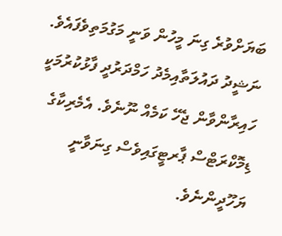ބަޔަށްވުރެ ގިނަ މީހުން ވަނީ މަގުމަތިވެފައެވެ.
ނަޝީދު ދައުލަތާއިމެދު ހަމްދަރުދީ ފާޅުކުރުމަކީ ހައިރާންވާން ޖެހޭ ކަމެއް ނޫނެވެ. އެމެރިކާގެ ޑިމޮކްރަޓްސް ޕާރޓީގައިވެސް ގިނަވާނީ ޔަހޫދީންނެވެ.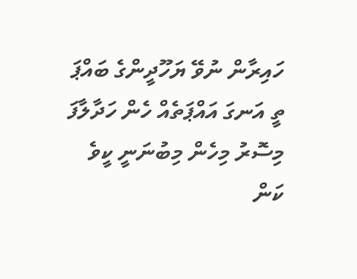ހައިރާން ނުވޭ ޔަހޫދީންގެ ބައްޕަ ތީ އަނގަ އައްޕަތެއް ހެން ހަދާލާފަ މިސޮރު މިހެން މިބުނަނީ ކީވެ ކަން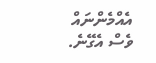އެއްމެންނައް ވެސް އެގޭނެ.